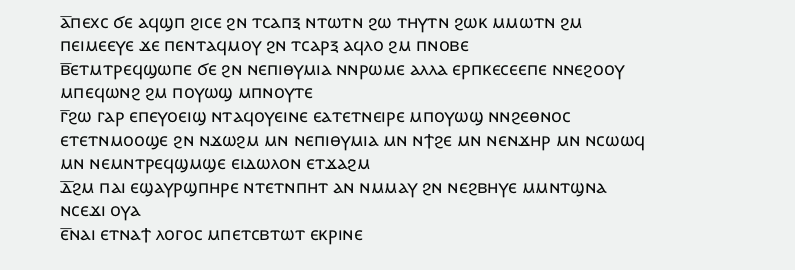ⲁ̅ⲡⲉⲭⲥ ϭⲉ ⲁϥϣⲡ ϩⲓⲥⲉ ϩⲛ ⲧⲥⲁⲡⲝ ⲛⲧⲱⲧⲛ ϩⲱ ⲧⲏⲩⲧⲛ ϩⲱⲕ ⲙⲙⲱⲧⲛ ϩⲙ ⲡⲉⲓⲙⲉⲉⲩⲉ ϫⲉ ⲡⲉⲛⲧⲁϥⲙⲟⲩ ϩⲛ ⲧⲥⲁⲣⲝ ⲁϥⲗⲟ ϩⲙ ⲡⲛⲟⲃⲉ
ⲃ̅ⲉⲧⲙⲧⲣⲉϥϣⲱⲡⲉ ϭⲉ ϩⲛ ⲛⲉⲡⲓⲑⲩⲙⲓⲁ ⲛⲛⲣⲱⲙⲉ ⲁⲗⲗⲁ ⲉⲣⲡⲕⲉⲥⲉⲉⲡⲉ ⲛⲛⲉϩⲟⲟⲩ ⲙⲡⲉϥⲱⲛϩ ϩⲙ ⲡⲟⲩⲱϣ ⲙⲡⲛⲟⲩⲧⲉ
ⲅ̅ϩⲱ ⲅⲁⲣ ⲉⲡⲉⲩⲟⲉⲓϣ ⲛⲧⲁϥⲟⲩⲉⲓⲛⲉ ⲉⲁⲧⲉⲧⲛⲉⲓⲣⲉ ⲙⲡⲟⲩⲱϣ ⲛⲛϩⲉⲑⲛⲟⲥ ⲉⲧⲉⲧⲛⲙⲟⲟϣⲉ ϩⲛ ⲛϫⲱϩⲙ ⲙⲛ ⲛⲉⲡⲓⲑⲩⲙⲓⲁ ⲙⲛ ⲛϯϩⲉ ⲙⲛ ⲛⲉⲛϫⲏⲣ ⲙⲛ ⲛⲥⲱⲱϥ ⲙⲛ ⲛⲉⲙⲛⲧⲣⲉϥϣⲙϣⲉ ⲉⲓⲇⲱⲗⲟⲛ ⲉⲧϫⲁϩⲙ
ⲇ̅ϩⲙ ⲡⲁⲓ ⲉϣⲁⲩⲣϣⲡⲏⲣⲉ ⲛⲧⲉⲧⲛⲡⲏⲧ ⲁⲛ ⲛⲙⲙⲁⲩ ϩⲛ ⲛⲉϩⲃⲏⲩⲉ ⲙⲙⲛⲧϣⲛⲁ ⲛⲥⲉϫⲓ ⲟⲩⲁ
ⲉ̅ⲛⲁⲓ ⲉⲧⲛⲁϯ ⲗⲟⲅⲟⲥ ⲙⲡⲉⲧⲥⲃⲧⲱⲧ ⲉⲕⲣⲓⲛⲉ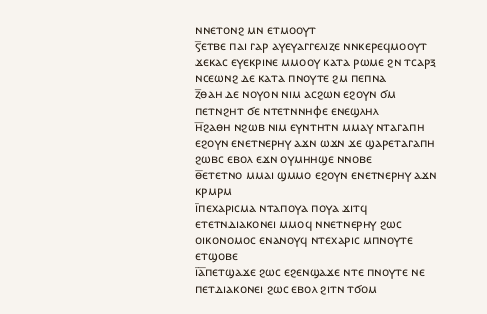ⲛⲛⲉⲧⲟⲛϩ ⲙⲛ ⲉⲧⲙⲟⲟⲩⲧ
ⲋ̅ⲉⲧⲃⲉ ⲡⲁⲓ ⲅⲁⲣ ⲁⲩⲉⲩⲁⲅⲅⲉⲗⲓⲍⲉ ⲛⲛⲕⲉⲣⲉϥⲙⲟⲟⲩⲧ ϫⲉⲕⲁⲥ ⲉⲩⲉⲕⲣⲓⲛⲉ ⲙⲙⲟⲟⲩ ⲕⲁⲧⲁ ⲣⲱⲙⲉ ϩⲛ ⲧⲥⲁⲣⲝ ⲛⲥⲉⲱⲛϩ ⲇⲉ ⲕⲁⲧⲁ ⲡⲛⲟⲩⲧⲉ ϩⲙ ⲡⲉⲡⲛⲁ
ⲍ̅ⲑⲁⲏ ⲇⲉ ⲛⲟⲩⲟⲛ ⲛⲓⲙ ⲁⲥϩⲱⲛ ⲉϩⲟⲩⲛ ϭⲙ ⲡⲉⲧⲛϩⲏⲧ ϭⲉ ⲛⲧⲉⲧⲛⲛⲏⲫⲉ ⲉⲛⲉϣⲗⲏⲗ
ⲏ̅ϩⲁⲑⲏ ⲛϩⲱⲃ ⲛⲓⲙ ⲉⲩⲛⲧⲏⲧⲛ ⲙⲙⲁⲩ ⲛⲧⲁⲅⲁⲡⲏ ⲉϩⲟⲩⲛ ⲉⲛⲉⲧⲛⲉⲣⲏⲩ ⲁϫⲛ ⲱϫⲛ ϫⲉ ϣⲁⲣⲉⲧⲁⲅⲁⲡⲏ ϩⲱⲃⲥ ⲉⲃⲟⲗ ⲉϫⲛ ⲟⲩⲙⲏⲏϣⲉ ⲛⲛⲟⲃⲉ
ⲑ̅ⲉⲧⲉⲧⲛⲟ ⲙⲙⲁⲓ ϣⲙⲙⲟ ⲉϩⲟⲩⲛ ⲉⲛⲉⲧⲛⲉⲣⲏⲩ ⲁϫⲛ ⲕⲣⲙⲣⲙ
ⲓ̅ⲡⲉⲭⲁⲣⲓⲥⲙⲁ ⲛⲧⲁⲡⲟⲩⲁ ⲡⲟⲩⲁ ϫⲓⲧϥ ⲉⲧⲉⲧⲛⲇⲓⲁⲕⲟⲛⲉⲓ ⲙⲙⲟϥ ⲛⲛⲉⲧⲛⲉⲣⲏⲩ ϩⲱⲥ ⲟⲓⲕⲟⲛⲟⲙⲟⲥ ⲉⲛⲁⲛⲟⲩϥ ⲛⲧⲉⲭⲁⲣⲓⲥ ⲙⲡⲛⲟⲩⲧⲉ ⲉⲧϣⲟⲃⲉ
ⲓ̅ⲁ̅ⲡⲉⲧϣⲁϫⲉ ϩⲱⲥ ⲉϩⲉⲛϣⲁϫⲉ ⲛⲧⲉ ⲡⲛⲟⲩⲧⲉ ⲛⲉ ⲡⲉⲧⲇⲓⲁⲕⲟⲛⲉⲓ ϩⲱⲥ ⲉⲃⲟⲗ ϩⲓⲧⲛ ⲧϭⲟⲙ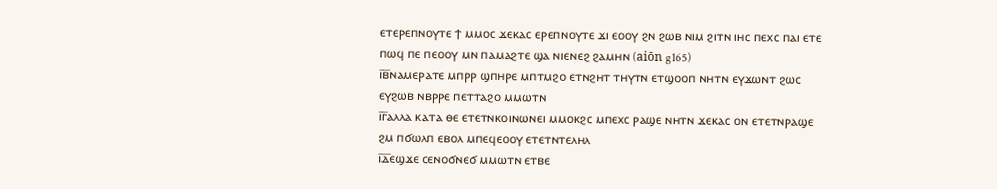ⲉⲧⲉⲣⲉⲡⲛⲟⲩⲧⲉ ϯ ⲙⲙⲟⲥ ϫⲉⲕⲁⲥ ⲉⲣⲉⲡⲛⲟⲩⲧⲉ ϫⲓ ⲉⲟⲟⲩ ϩⲛ ϩⲱⲃ ⲛⲓⲙ ϩⲓⲧⲛ ⲓⲏⲥ ⲡⲉⲭⲥ ⲡⲁⲓ ⲉⲧⲉ ⲡⲱϥ ⲡⲉ ⲡⲉⲟⲟⲩ ⲙⲛ ⲡⲁⲙⲁϩⲧⲉ ϣⲁ ⲛⲓⲉⲛⲉϩ ϩⲁⲙⲏⲛ (aiōn g165)
ⲓ̅ⲃ̅ⲛⲁⲙⲉⲣⲁⲧⲉ ⲙⲡⲣⲣ ϣⲡⲏⲣⲉ ⲙⲡⲧⲙϩⲟ ⲉⲧⲛϩⲏⲧ ⲧⲏⲩⲧⲛ ⲉⲧϣⲟⲟⲡ ⲛⲏⲧⲛ ⲉⲩϫⲱⲛⲧ ϩⲱⲥ ⲉⲩϩⲱⲃ ⲛⲃⲣⲣⲉ ⲡⲉⲧⲧⲁϩⲟ ⲙⲙⲱⲧⲛ
ⲓ̅ⲅ̅ⲁⲗⲗⲁ ⲕⲁⲧⲁ ⲑⲉ ⲉⲧⲉⲧⲛⲕⲟⲓⲛⲱⲛⲉⲓ ⲙⲙⲟⲕϩⲥ ⲙⲡⲉⲭⲥ ⲣⲁϣⲉ ⲛⲏⲧⲛ ϫⲉⲕⲁⲥ ⲟⲛ ⲉⲧⲉⲧⲛⲣⲁϣⲉ ϩⲙ ⲡϭⲱⲗⲡ ⲉⲃⲟⲗ ⲙⲡⲉϥⲉⲟⲟⲩ ⲉⲧⲉⲧⲛⲧⲉⲗⲏⲗ
ⲓ̅ⲇ̅ⲉϣϫⲉ ⲥⲉⲛⲟϭⲛⲉϭ ⲙⲙⲱⲧⲛ ⲉⲧⲃⲉ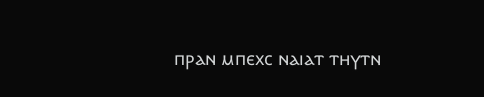ⲡⲣⲁⲛ ⲙⲡⲉⲭⲥ ⲛⲁⲓⲁⲧ ⲧⲏⲩⲧⲛ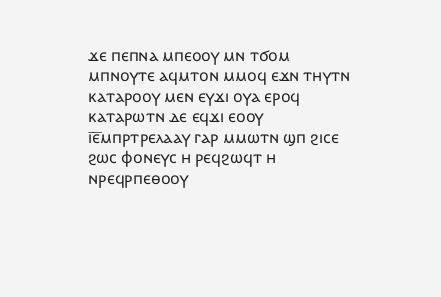ϫⲉ ⲡⲉⲡⲛⲁ ⲙⲡⲉⲟⲟⲩ ⲙⲛ ⲧϭⲟⲙ ⲙⲡⲛⲟⲩⲧⲉ ⲁϥⲙⲧⲟⲛ ⲙⲙⲟϥ ⲉϫⲛ ⲧⲏⲩⲧⲛ ⲕⲁⲧⲁⲣⲟⲟⲩ ⲙⲉⲛ ⲉⲩϫⲓ ⲟⲩⲁ ⲉⲣⲟϥ ⲕⲁⲧⲁⲣⲱⲧⲛ ⲇⲉ ⲉϥϫⲓ ⲉⲟⲟⲩ
ⲓ̅ⲉ̅ⲙⲡⲣⲧⲣⲉⲗⲁⲁⲩ ⲅⲁⲣ ⲙⲙⲱⲧⲛ ϣⲡ ϩⲓⲥⲉ ϩⲱⲥ ⲫⲟⲛⲉⲩⲥ ⲏ ⲣⲉϥϩⲱϥⲧ ⲏ ⲛⲣⲉϥⲣⲡⲉⲑⲟⲟⲩ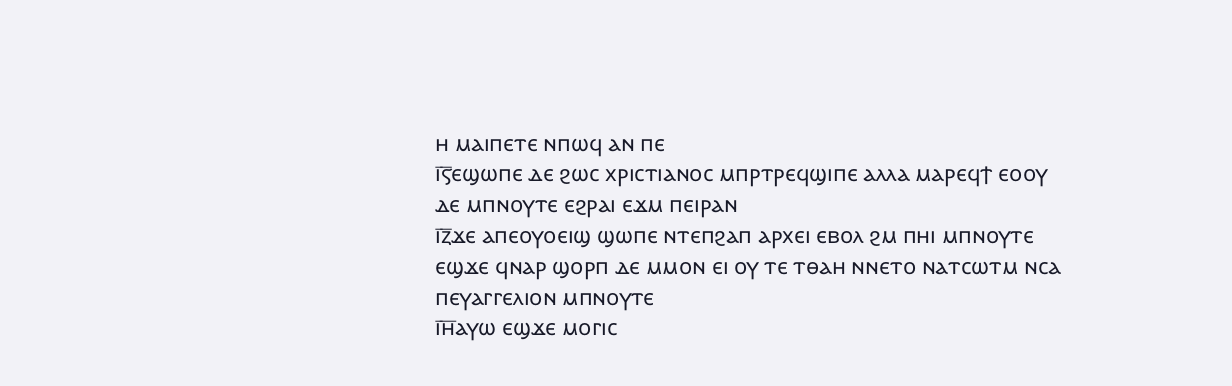ⲏ ⲙⲁⲓⲡⲉⲧⲉ ⲛⲡⲱϥ ⲁⲛ ⲡⲉ
ⲓ̅ⲋ̅ⲉϣⲱⲡⲉ ⲇⲉ ϩⲱⲥ ⲭⲣⲓⲥⲧⲓⲁⲛⲟⲥ ⲙⲡⲣⲧⲣⲉϥϣⲓⲡⲉ ⲁⲗⲗⲁ ⲙⲁⲣⲉϥϯ ⲉⲟⲟⲩ ⲇⲉ ⲙⲡⲛⲟⲩⲧⲉ ⲉϩⲣⲁⲓ ⲉϫⲙ ⲡⲉⲓⲣⲁⲛ
ⲓ̅ⲍ̅ϫⲉ ⲁⲡⲉⲟⲩⲟⲉⲓϣ ϣⲱⲡⲉ ⲛⲧⲉⲡϩⲁⲡ ⲁⲣⲭⲉⲓ ⲉⲃⲟⲗ ϩⲙ ⲡⲏⲓ ⲙⲡⲛⲟⲩⲧⲉ ⲉϣϫⲉ ϥⲛⲁⲣ ϣⲟⲣⲡ ⲇⲉ ⲙⲙⲟⲛ ⲉⲓ ⲟⲩ ⲧⲉ ⲧⲑⲁⲏ ⲛⲛⲉⲧⲟ ⲛⲁⲧⲥⲱⲧⲙ ⲛⲥⲁ ⲡⲉⲩⲁⲅⲅⲉⲗⲓⲟⲛ ⲙⲡⲛⲟⲩⲧⲉ
ⲓ̅ⲏ̅ⲁⲩⲱ ⲉϣϫⲉ ⲙⲟⲅⲓⲥ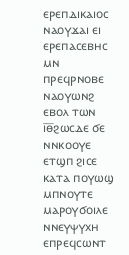ⲉⲣⲉⲡⲇⲓⲕⲁⲓⲟⲥ ⲛⲁⲟⲩϫⲁⲓ ⲉⲓ ⲉⲣⲉⲡⲁⲥⲉⲃⲏⲥ ⲙⲛ ⲡⲣⲉϥⲣⲛⲟⲃⲉ ⲛⲁⲟⲩⲱⲛϩ ⲉⲃⲟⲗ ⲧⲱⲛ
ⲓ̅ⲑ̅ϩⲱⲥⲇⲉ ϭⲉ ⲛⲛⲕⲟⲟⲩⲉ ⲉⲧϣⲡ ϩⲓⲥⲉ ⲕⲁⲧⲁ ⲡⲟⲩⲱϣ ⲙⲡⲛⲟⲩⲧⲉ ⲙⲁⲣⲟⲩϭⲟⲓⲗⲉ ⲛⲛⲉⲩⲯⲩⲭⲏ ⲉⲡⲣⲉϥⲥⲱⲛⲧ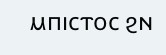ⲙⲡⲓⲥⲧⲟⲥ ϩⲛ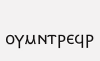ⲟⲩⲙⲛⲧⲣⲉϥⲣ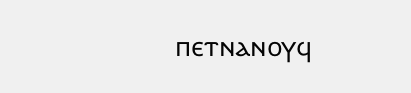ⲡⲉⲧⲛⲁⲛⲟⲩϥ